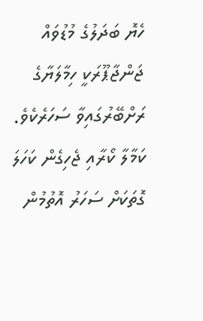ހެޔޮ ބަދަލުގެ މުޑުވައް
ޖަންޖާޕޫރަކީ ހިމާލަޔާގެ ރަށްބޭރުގައިވާ ސަހަރެކެވެ. ކަމާލާ ކޯރާއި ޖެހިގެން ކަހަލަ ގޮތަކަށް ސަހަރު އޮތުމުން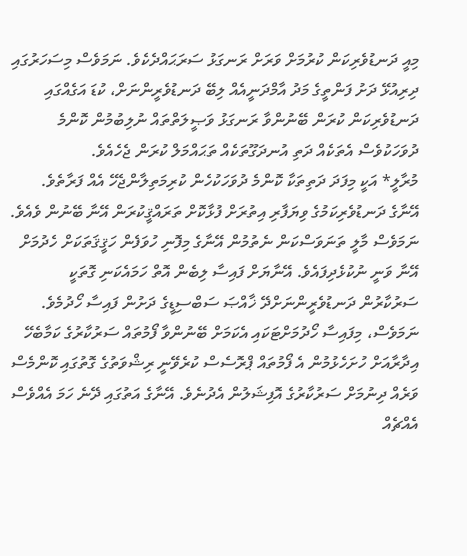މިއީ ދަނޑުވެރިކަން ކުރުމަށް ވަރަށް ރަނގަޅު ސަރަޙައްދެކެވެ. ނަމަވެސް މިސަހަރުގައި ދިރިއުޅޭ ދަށު ފަންތީގެ މަދު އާމްދަނީއެއް ލިބޭ ދަނޑުވެރީންނަށް، ކުޑަ އަގެއްގައި ދަނޑުވެރިކަން ކުރަން ބޭނުންވާ ރަނގަޅު ވަޞީލަތްތައް ނުލިބުމުން ކޮންމެ ދުވަހަކުވެސް އެތަކެއް ދަތި އުނދަގޫތަކެއް ތަޙައްމަލް ކުރަން ޖެހެއެވެ.
މުރާލީ* އަކީ މިފަދަ ދަތިތަކާ ކޮންމެ ދުވަހަކުހެން ކުރިމަތިލާންޖެހޭ އެއް ފަރާތެވެ. އޭނާގެ ދަނޑުވެރިކަމުގެ ވިޔަފާރި އިތުރަށް ފުޅާކޮށް ތަރައްޤީކުރަން އޭނާ ބޭނުން ވެއެވެ. ނަމަވެސް މާލީ ތަނަވަސްކަން ނެތުމުން އޭނާގެ މިފޮނި ހުވަފެން ހަޤީޤަތަކަށް ހެދުމަށް އޭނާ ވަނީ ނުކުޅެދިފައެވެ. އޭނާޔަށް ފައިސާ ލިބެން އޮތް ހަމައެކަނި ގޮތަކީ ސަރުކާރުން ދަނޑުވެރީންނަށްދޭ ޚާއްޞަ ސަބްސިޑީގެ ދަށުން ފައިސާ ހޯދުމެވެ. ނަމަވެސް، މިފައިސާ ހޯދުމަށްޓަކައި އެކަމަށް ބޭނުންވާ ފޯމުތައް ސަރުކާރުގެ ކަމާބެހޭ އިދާރާއަށް ހުށަހެޅުމުން އެ ފޯމުތައް ޕްރޮސެސް ކުރެވޭނީ ރިޝްވަތުގެ ގޮތުގައި ކޮންމެސް ވަރެއް ދިނުމަށް ސަރުކާރުގެ އޮފިޝަލުން އެދުނެވެ. އޭނާގެ އަތުގައި ދޭނެ ހަމަ އެއްވެސް އެއްޗެއް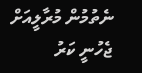ނެތުމުން މުރާލީއަށް ޖެހުނީ ކަރު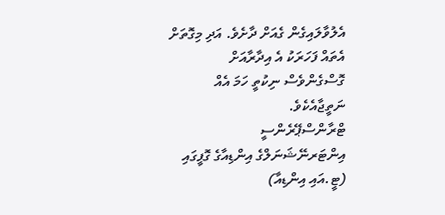އެލުވާލައިގެން ގެއަށް ދާށެވެ. އަދި މިގޮތަށް އެތައް ފަހަރަކު އެ އިދާރާއަށް ގޮސްގެންވެސް ނިކުތީ ހަމަ އެއް ނަތީޖާއެކެވެ.
ޓްރާންސްޕޭރެންސީ އިންޓަރނޭޝަނަލްގެ އިންޑިއާގެ ގޮފީގައި (ޓީ.އައި އިންޑިއާ)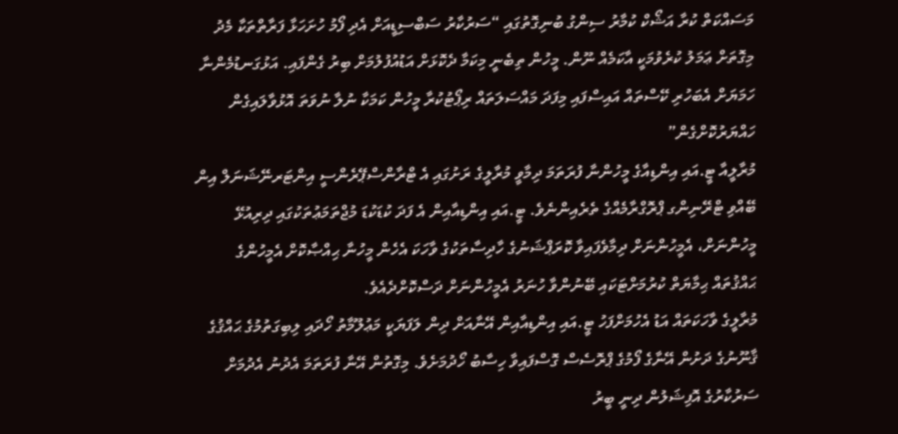މަސައްކަތް ކުރާ އަޝޯކް ކުމާރު ސިންގު ބުނިގޮތުގައި “ސަރުކާރު ސަބްސިޑީއަށް އެދި ފޯމު ހުށަހަޅާ ފަރާތްތަކާ މެދު މިގޮތަށް ޢަމަލު ކުރެވުމަކީ އާކަމެއް ނޫން. މީހުން ތިބެނީ މިކަމާ ދެކޮޅަށް އަޑުއުފުލުމަށް ބިރު ގެންފައި. އަޅުގަނޑުމެންނާ ހަމަޔަށް އެބަހުރި ކޭސްތައް އައިސްފައި މިފަދަ މައްސަލަތައް ރިޕޯޓުކުރާ މީހުން ކަމަކާ ނުލާ ނުވަތަ އޮޅުވާލައިގެން ހައްޔަރުކޮށްގެން”
މުރާލީއާ ޓީ.އައި އިންޑިއާގެ މީހުންނާ ފުރަތަމަ ދިމާވީ މުރާލީގެ ރަށުގައި އެ ޓްރާންސްޕޭރެންސީ އިންޓަރނޭޝަނަލް އިން ބޭއްވި ޓްރޭނިންގ ޕްރޮގްރާމެއްގެ ތެރެއިންނެވެ. ޓީ.އައި އިންޑިއާއިން އެ ފަދަ ކުޑަކުޑަ މުޖްތަމަޢުތަކުގައި ދިރިއުޅޭ މީހުންނަށް، އެމީހުންނަށް ދިމާވެފައިވާ ކޮރަޕްޝަނުގެ ހާދިސާތަކުގެ ވާހަކަ އެހެން މީހުނާ ޙިއްޞާކޮށް އެމީހުންގެ ޙައްޤުތައް ޙިމާޔަތް ކުރުމަށްޓަކައި ބޭނުންވާ ހުނަރު އެމީހުންނަށް ދަސްކޮށްދެއެވެ.
މުރާލީގެ ވާހަކަތައް އަޑު އެހުމަށްފަހު ޓީ.އައި އިންޑިއާއިން އޭނާއަށް ދިން ލަފަޔަކީ މަޢުލޫމާތު ހޯދައި ލިބިގަތުމުގެ ޙައްޤުގެ ޤާނޫނުގެ ދަށުން އޭނާގެ ފޯމުގެ ޕްރޮސެސް ގޮސްފައިވާ ހިސާބު ހޯދުމަށެވެ. މިގޮތުން އޭނާ ފުރަތަމަ އެދުނު އެދުމަށް ސަރުކާރުގެ އޮފިޝަލުން ދިނީ ބީރު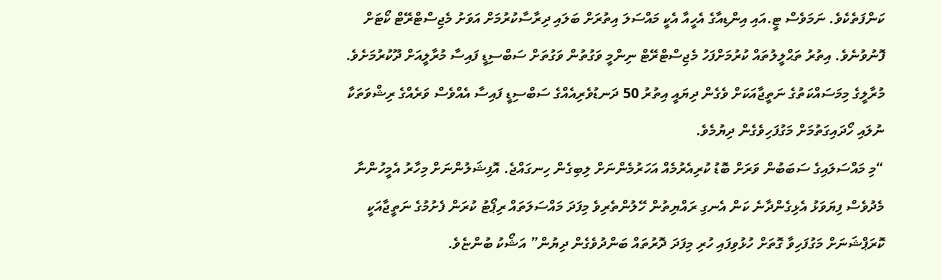ކަންފަތެކެވެ. ނަމަވެސް ޓީ.އައި އިންޑިއާގެ އެހީއާ އެކީ މައްސަލަ އިތުރަށް ބަލައި ދިރާސާކުރުމަށް އަވަށު މެޖިސްޓްރޭޓް ކޯޓަށް ފޮނުވުނެވެ. އިތުރު ތަޙްލީލުތައް ކުރުމަށްފަހު މެޖިސްޓްރޭޓް ނިންމީ ވަގުތުން ވަގުތަށް ސަބްސިޑީ ފައިސާ މުރާލީއަށް ދޫކުރުމަށެވެ.
މުރާލީގެ މިމަސައްކަތުގެ ނަތީޖާއަކަށް ވެގެން ދިޔައީ އިތުރު 50 ދަނޑުވެރިއެއްގެ ސަބްސިޑީ ފައިސާ އެއްވެސް ވަރެއްގެ ރިޝްވަތަކާ ނުލައި ހޯދައިގަތުމަށް މަގުފަހިވެގެން ދިޔުމެވެ.
“މި މައްސަލައިގެ ސަބަބުން ވަރަށް ބޮޑު ކުރިއެރުމެއް އަހަރުމެންނަށް ލިބިގެން ހިނގައްޖެ. އޮފިޝަލުންނަށް މިހާރު އެމީހުންނާ މެދުވެސް ފިޔަވަޅު އެޅިގެންދާނެ ކަން އެނގި ރައްޔިތުން ހޭލުންތެރިވެ މިފަދަ މައްސަލަތައް ރިޕޯޓު ކުރަން ފެށުމުގެ ނަތީޖާއަކީ ކޮރަޕްޝަނަށް މަގުފަހިވާ ގޮތަށް ހުޅުވިފައި ހުރި މިފަދަ ދޮރުތައް ބަންދުވެގެން ދިޔުން” އަޝޯކު ބުންޏެވެ.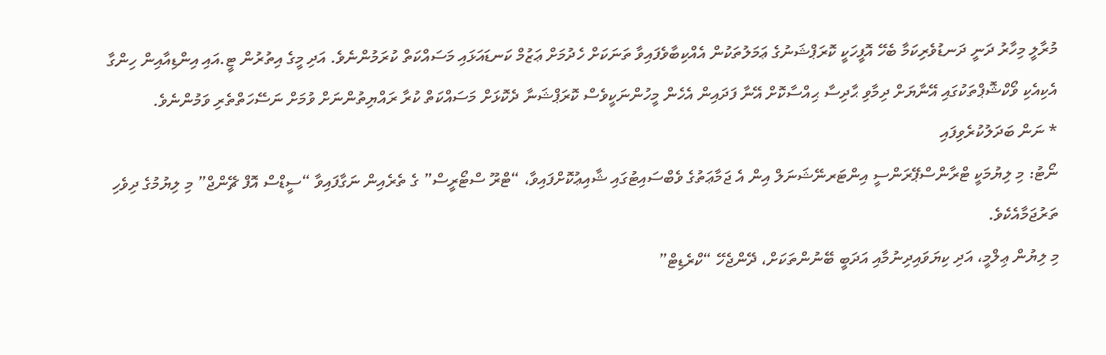މުރާލީ މިހާރު ދަނީ ދަނޑުވެރިކަމާ ބެހޭ އޮފީހަކީ ކޮރަޕްޝަނުގެ ޢަމަލުތަކުން އެއްކިބާވެފައިވާ ތަނަކަށް ހެދުމަށް ޢަޒުމް ކަނޑައަޅައި މަސައްކަތް ކުރަމުންނެވެ. އަދި މީގެ އިތުރުން ޓީ.އައި އިންޑިއާއިން ހިންގާ އެކިއެކި ވޯކްޝޮޕްތަކުގައި އޭނާޔަށް ދިމާވި ޙާދިސާ ޙިއްސާކޮށް އޭނާ ފަދައިން އެހެން މީހުންނަކީވެސް ކޮރަޕްޝަނާ ދެކޮޅަށް މަސައްކަތް ކުރާ ރައްޔިތުންނަށް ވުމަށް ނަސޭހަތްތެރި ވަމުންނެވެ.
* ނަން ބަދަލުކުރެވިފައި
ނޯޓު: މި ލިޔުމަކީ ޓްރާންސްޕޭރަންސީ އިންޓަރނޭޝަނަލް އިން އެ ޖަމާޢަތުގެ ވެބްސައިޓުގައި ޝާއިޢުކޮށްފައިވާ، “ޓްރޫ ސްޓޯރީސް” ގެ ތެރެއިން ނަގާފައިވާ “ސީޑްސް އޮފް ޗޭންޖް” މި ލިޔުމުގެ ދިވެހި ތަރުޖަމާއެކެވެ.
މި ލިޔުން ޢިލްމީ، އަދި ކިޔަވައިދިނުމާއި އަދަބީ ބޭނުންތަކަށް، ދޭންޖެހޭ “ކްރެޑިޓް”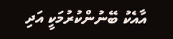އާއެކު ބޭނުންކުރުމަކީ އަދި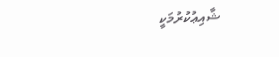ޝާއިޢުކުރުމަކީ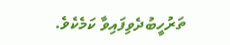ތަރުހީބުދެވިފައިވާ ކަމެކެވެ.